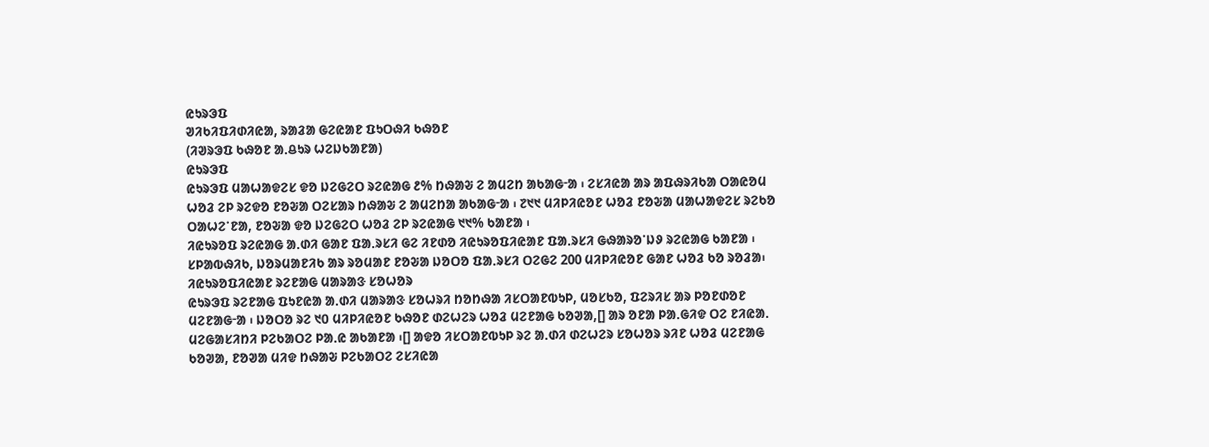ᱭᱩᱨᱳᱯ
ᱣᱤᱠᱤᱯᱤᱰᱤᱭᱟ, ᱨᱟᱲᱟ ᱜᱮᱭᱟᱱ ᱯᱩᱛᱷᱤ ᱠᱷᱚᱱ
(ᱤᱣᱨᱳᱯ ᱠᱷᱚᱱ ᱟᱹᱪᱩᱨ ᱦᱮᱡᱠᱟᱱᱟ)
ᱭᱩᱨᱳᱯ
ᱭᱩᱨᱳᱯ ᱢᱟᱦᱟᱫᱮᱥ ᱫᱚ ᱡᱮᱜᱮᱛ ᱨᱮᱭᱟᱜ ᱒% ᱴᱷᱟᱶ ᱮ ᱟᱢᱮᱴ ᱟᱠᱟᱜᱼᱟ ᱾ ᱮᱥᱤᱭᱟ ᱟᱨ ᱟᱯᱷᱨᱤᱠᱟ ᱛᱟᱭᱚᱢ ᱦᱚᱲ ᱮᱞ ᱨᱮᱫᱚ ᱱᱚᱶᱟ ᱛᱮᱥᱟᱨ ᱴᱷᱟᱶ ᱮ ᱟᱢᱮᱴᱟ ᱟᱠᱟᱜᱼᱟ ᱾ ᱗᱑᱑ ᱢᱤᱞᱤᱭᱚᱱ ᱦᱚᱲ ᱱᱚᱶᱟ ᱢᱟᱦᱟᱫᱮᱥ ᱨᱮᱠᱚ ᱛᱟᱦᱮᱸᱱᱟ, ᱱᱚᱶᱟ ᱫᱚ ᱡᱮᱜᱮᱛ ᱦᱚᱲ ᱮᱞ ᱨᱮᱭᱟᱜ ᱑᱑% ᱠᱟᱱᱟ ᱾
ᱤᱭᱩᱨᱚᱯ ᱨᱮᱭᱟᱜ ᱟᱹᱰᱤ ᱜᱟᱱ ᱯᱟᱹᱨᱥᱤ ᱜᱮ ᱤᱱᱰᱚ ᱤᱭᱩᱨᱚᱯᱤᱭᱟᱱ ᱯᱟᱹᱨᱥᱤ ᱜᱷᱟᱨᱚᱸᱡᱽ ᱨᱮᱭᱟᱜ ᱠᱟᱱᱟ ᱾ ᱥᱞᱟᱵᱷᱤᱠ, ᱡᱚᱨᱢᱟᱱᱤᱠ ᱟᱨ ᱨᱚᱢᱟᱱ ᱱᱚᱶᱟ ᱡᱚᱛᱚ ᱯᱟᱹᱨᱥᱤ ᱛᱮᱜᱮ 200 ᱢᱤᱞᱤᱭᱚᱱ ᱜᱟᱱ ᱦᱚᱲ ᱠᱚ ᱨᱚᱲᱟ᱾
ᱤᱭᱩᱨᱚᱯᱤᱭᱟᱱ ᱨᱮᱱᱟᱜ ᱢᱟᱨᱟᱝ ᱥᱚᱦᱚᱨ
ᱭᱩᱨᱳᱯ ᱨᱮᱱᱟᱜ ᱯᱩᱱᱭᱟ ᱟᱹᱰᱤ ᱢᱟᱨᱟᱝ ᱥᱚᱦᱨᱤ ᱴᱚᱴᱷᱟ ᱤᱥᱛᱟᱱᱵᱩᱞ, ᱢᱚᱥᱠᱚ, ᱯᱮᱨᱤᱥ ᱟᱨ ᱞᱚᱱᱰᱚᱱ ᱢᱮᱱᱟᱜᱼᱟ ᱾ ᱡᱚᱛᱚ ᱨᱮ ᱑᱐ ᱢᱤᱞᱤᱭᱚᱱ ᱠᱷᱚᱱ ᱰᱮᱦᱮᱨ ᱦᱚᱲ ᱢᱮᱱᱟᱜ ᱠᱚᱣᱟ,[] ᱟᱨ ᱚᱱᱟ ᱞᱟᱹᱜᱤᱫ ᱛᱮ ᱱᱤᱭᱟᱹ ᱢᱮᱜᱟᱥᱤᱴᱤ ᱞᱮᱠᱟᱛᱮ ᱞᱟᱹᱭ ᱟᱠᱟᱱᱟ ᱾[] ᱟᱫᱚ ᱤᱥᱛᱟᱱᱵᱩᱞ ᱨᱮ ᱟᱹᱰᱤ ᱰᱮᱦᱮᱨ ᱥᱚᱦᱚᱨ ᱨᱤᱱ ᱦᱚᱲ ᱢᱮᱱᱟᱜ ᱠᱚᱣᱟ, ᱱᱚᱣᱟ ᱢᱤᱫ ᱴᱷᱟᱶ ᱞᱮᱠᱟᱛᱮ ᱮᱥᱤᱭᱟ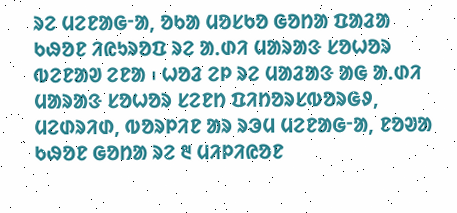ᱨᱮ ᱢᱮᱱᱟᱜᱼᱟ, ᱚᱠᱟ ᱢᱚᱥᱠᱚ ᱜᱚᱴᱟ ᱯᱟᱲᱟ ᱠᱷᱚᱱ ᱤᱭᱩᱨᱚᱯ ᱨᱮ ᱟᱹᱰᱤ ᱢᱟᱨᱟᱝ ᱥᱚᱦᱚᱨ ᱵᱮᱱᱟᱣ ᱮᱱᱟ ᱾ ᱦᱚᱲ ᱮᱞ ᱨᱮ ᱢᱟᱲᱟᱝ ᱟᱜ ᱟᱹᱰᱤ ᱢᱟᱨᱟᱝ ᱥᱚᱦᱚᱨ ᱥᱮᱱᱴ ᱯᱤᱴᱚᱨᱥᱵᱚᱨᱜᱽ, ᱢᱮᱰᱨᱤᱰ, ᱵᱚᱨᱞᱤᱱ ᱟᱨ ᱨᱳᱢ ᱢᱮᱱᱟᱜᱼᱟ, ᱱᱚᱣᱟ ᱠᱷᱚᱱ ᱜᱚᱴᱟ ᱨᱮ ᱓ ᱢᱤᱞᱤᱭᱚᱱ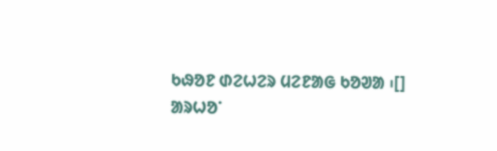ᱠᱷᱚᱱ ᱰᱮᱦᱮᱨ ᱢᱮᱱᱟᱜ ᱠᱚᱣᱟ ᱾[]
ᱟᱨᱦᱚᱸ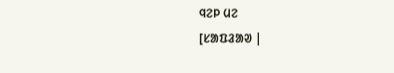ᱧᱮᱞ ᱢᱮ
[ᱥᱟᱯᱲᱟᱣ |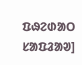ᱯᱷᱮᱰᱟᱛ ᱥᱟᱯᱲᱟᱣ]